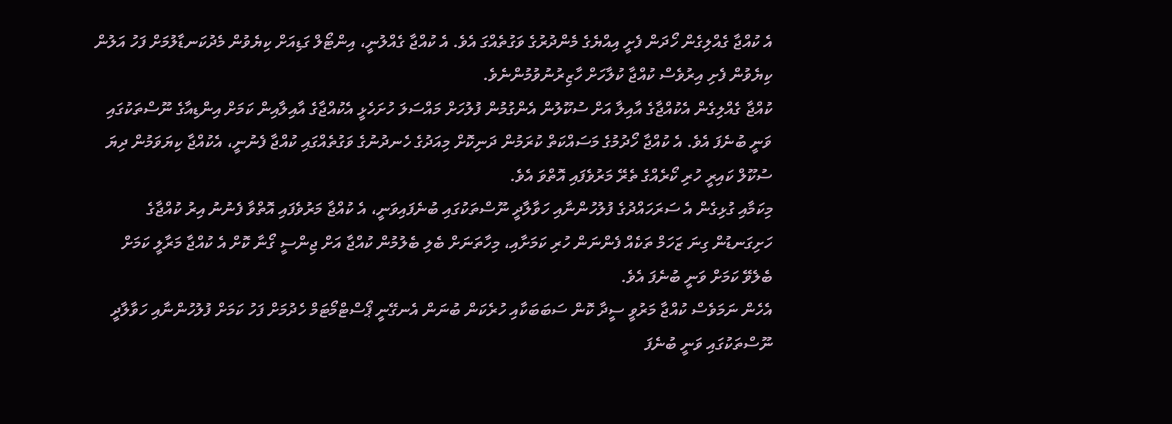އެ ކުއްޖާ ގެއްލިގެން ހޯދަން ފެށީ އިއްޔެގެ މެންދުރުގެ ވަގުތެއްގަ އެވެ. އެ ކުއްޖާ ގެއްލުނީ، އިންޓޯލް ގަޑިއަށް ކިޔެވުން މެދުކަނޑާލުމަށް ފަހު އަލުން ކިޔެވުން ފެށި އިރުވެސް ކުއްޖާ ކުލާހަށް ހާޒިރުނުވުމުންނެވެ.
ކުއްޖާ ގެއްލިގެން އެކުއްޖާގެ އާއިލާ އަށް ސުކޫލުން އެންގުމުން ފުލުހަށް މައްސަލަ ހުށަހެޅީ އެކުއްޖާގެ އާއިލާއިން ކަމަށް އިންޑިއާގެ ނޫސްތަކުގައި ވަނީ ބުނެފަ އެވެ. އެ ކުއްޖާ ހޯދުމުގެ މަސައްކަތް ކުރަމުން ދަނިކޮށް މިއަދުގެ ހެނދުނުގެ ވަގުތެއްގައި ކުއްޖާ ފެނުނީ، އެކުއްޖާ ކިޔަވަމުން ދިޔަ ސުކޫލް ކައިރީ ހުރި ކޯރެއްގެ ތެރޭ މަރުވެފައި އޮތްވަ އެވެ.
މިކަމާއި ގުޅިގެން އެ ސަރަހައްދުގެ ފުލުހުންނާއި ހަވާލާދީ ނޫސްތަކުގައި ބުނެފައިވަނީ، އެ ކުއްޖާ މަރުވެފައި އޮތްވާ ފެނުނު އިރު ކުއްޖާގެ ހަށިގަނޑުން ގިނަ ޒަހަމް ތަކެއް ފެންނަން ހުރި ކަމަށާއި، މިހާތަނަށް ބެލި ބެލުމުން ކުއްޖާ އަށް ޖިންސީ ގޯނާ ކޮށް އެ ކުއްޖާ މަރާލީ ކަމަށް ބެލެވޭ ކަމަށް ވަނީ ބުނެފަ އެވެ.
އެހެން ނަމަވެސް ކުއްޖާ މަރުވީ ސީދާ ކޮން ސަބަބަކާއި ހުރެކަން ބުނަން އެނގޭނީ ޕޯސްޓްމޯޓަމް ހެދުމަށް ފަހު ކަމަށް ފުލުހުންނާއި ހަވާލާދީ ނޫސްތަކުގައި ވަނީ ބުނެފަ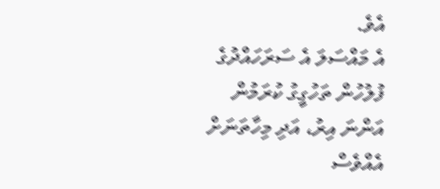އެވެ.
އެ މައްސަލަ އެ ސަރަހައްދުގެ ފުލުހުން ތަހުގީގު ކުރަމުން އަންނަ އިރު، އަދި މިހާތަނަށް އެއްވެސް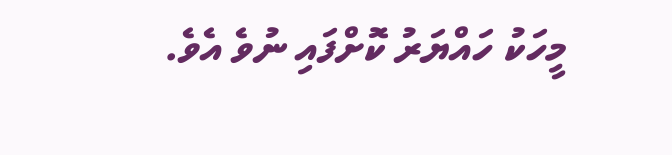މީހަކު ހައްޔަރު ކޮށްފައި ނުވެ އެވެ.